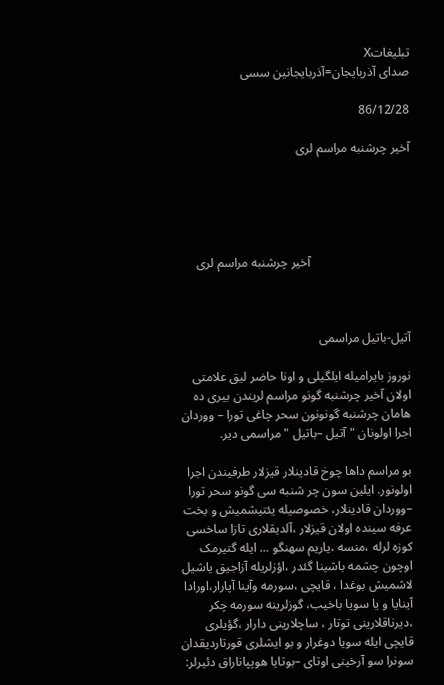تبليغاتX
صدای آذربایجان=آذربایجانین سسی

86/12/28

آخیر چرشنبه مراسم لری





                                آخیر چرشنبه مراسم لری



آتیل-باتیل مراسمی

نوروز بایرامیله ایلگیلی و اونا حاضر لیق علامتی اولان آخیر چرشنبه گونو مراسم لریندن بیری ده هامان چرشنبه گونونون سحر چاغی تورا – ووردان اجرا اولونان "آتیل –باتیل " مراسمی دیر.

بو مراسم داها چوخ قادینلار قیزلار طرفیندن اجرا اولونور. ایلین سون چر شنبه سی گونو سحر تورا –ووردان قادینلار، خصوصیله یئتیشمیش و بخت عرفه سینده اولان قیزلار ،آلدیقلاری تازا ساخسی کوزه لرله ،منسه ،یاریم سهنگو ... ایله گتیرمک اوچون چشمه باشینا گئدر ،اؤزلریله آزاجیق یاشیل لاشمیش بوغدا ، قایچی ،سورمه وآینا آپارار،اورادا آینایا و یا سویا باخیب، گوزلرینه سورمه چکر ،دیرناقلارینی توتار ، ساچلارینی دارار ،گؤیلری قایچی ایله سویا دوغرار و بو ایشلری قورتاردیقدان سونرا سو آرخینی اوتای –بوتایا هوپپاناراق دئیرلر: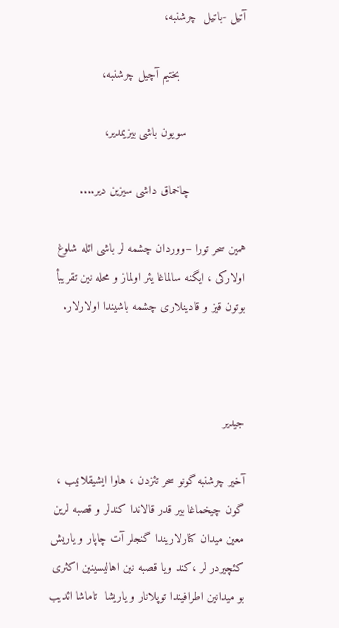آتیل -باتیل  چرشنبه،

                   بختیم آچیل چرشنبه،

                 سویون باشی بیزیمدیر،

                چاخماق داشی سیزین دیر....

همین سحر تورا –ووردان چشمه لر باشی ائله شلوغ اولارکی ، ایگنه سالماغا یئر اولماز و محله نین تقریبأ بوتون قیز و قادینلاری چشمه باشیندا اولارلار.



جیدیر

آخیر چرشنبه گونو سحر تئزدن ، هاوا ایشیقلانیب ، گون چیخماغا بیر قدر قالاندا کندلر و قصبه لرین معین میدان کنارلاریندا گنجلر آت چاپار و یاریش کئچیردر لر ،کند ویا قصبه نین اهالیسینین اکثری بو میدانین اطرافیندا توپلانار و یاریشا  تاماشا ائدیب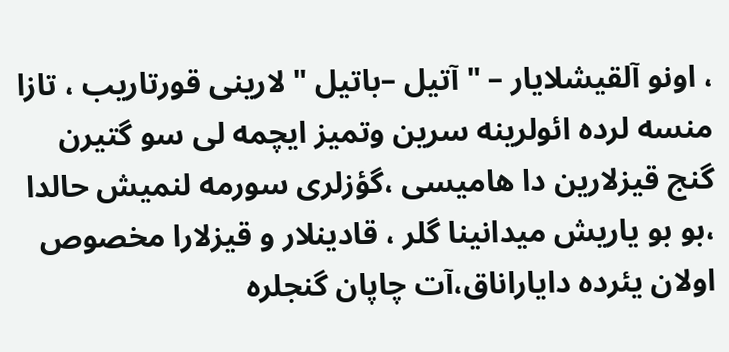، اونو آلقیشلایار – " آتیل –باتیل " لارینی قورتاریب ، تازا منسه لرده ائولرینه سرین وتمیز ایچمه لی سو گتیرن گنج قیزلارین دا هامیسی ،گؤزلری سورمه لنمیش حالدا ،بو بو یاریش میدانینا گلر ، قادینلار و قیزلارا مخصوص اولان یئرده دایاراناق،آت چاپان گنجلره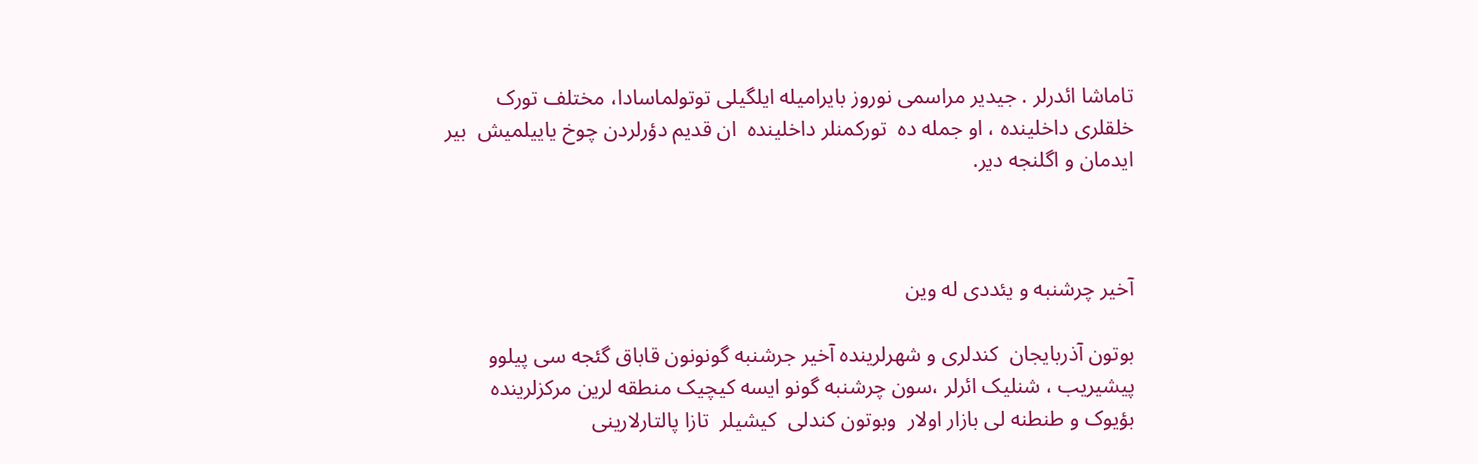تاماشا ائدرلر . جیدیر مراسمی نوروز بایرامیله ایلگیلی توتولماسادا، مختلف تورک خلقلری داخلینده ، او جمله ده  تورکمنلر داخلینده  ان قدیم دؤرلردن چوخ یاییلمیش  بیر ایدمان و اگلنجه دیر.



آخیر چرشنبه و یئددی له وین

بوتون آذربایجان  کندلری و شهرلرینده آخیر جرشنبه گونونون قاباق گئجه سی پیلوو پیشیریب ، شنلیک ائرلر ،سون چرشنبه گونو ایسه کیچیک منطقه لرین مرکزلرینده بؤیوک و طنطنه لی بازار اولار  وبوتون کندلی  کیشیلر  تازا پالتارلارینی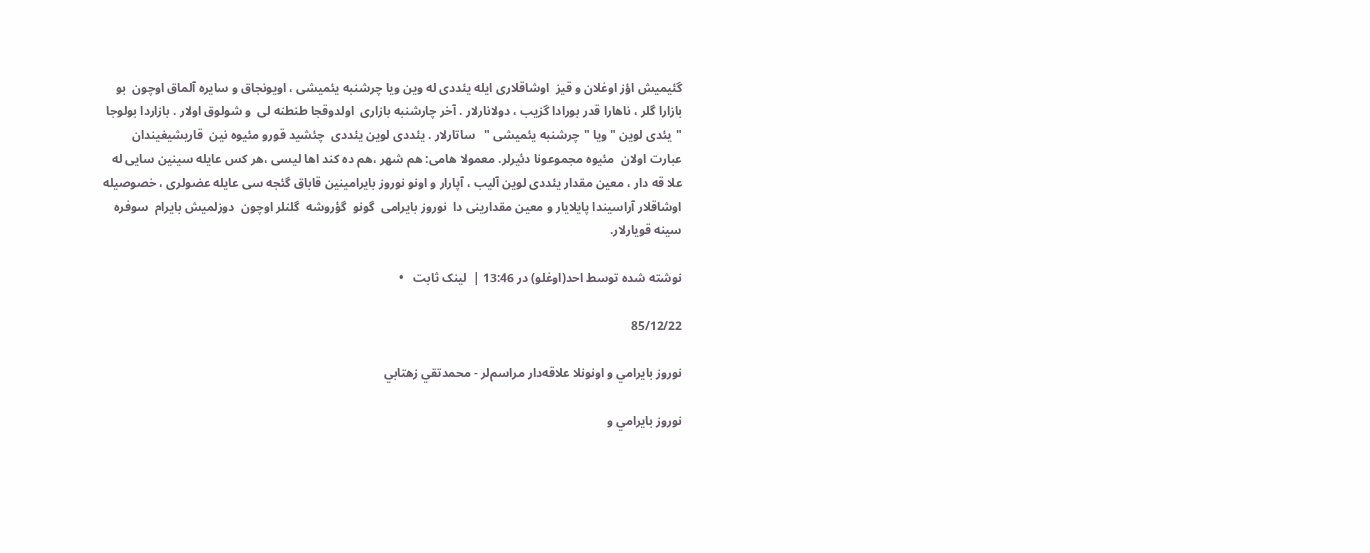گئیمیش اؤز اوغلان و قیز  اوشاقلاری ایله یئددی له وین ویا چرشنبه یئمیشی ، اویونجاق و سایره آلماق اوچون  بو بازارا گلر ، ناهارا قدر بورادا گزیب ، دولانارلار . آخر چارشنبه بازاری  اولدوقجا طنطنه لی  و شولوق اولار . بازاردا بولوجا "یئدی لوین " ویا "چرشنبه یئمیشی "   ساتارلار . یئددی لوین یئددی  چئشید قورو مئیوه نین  قاریشیغیندان  عبارت اولان  مئیوه مجموعونا دئیرلر. معمولا هامی: هم شهر ،هم ده کند اها لیسی ،هر کس عایله سینین سایی له علا قه دار ، معین مقدار یئددی لوین آلیب ، آپارار و اونو نوروز بایرامینین قاباق گئجه سی عایله عضولری ، خصوصیله اوشاقلار آراسیندا پایلایار و معین مقدارینی دا  نوروز بایرامی  گونو  گؤروشه  گلنلر اوچون  دوزلمیش بایرام  سوفره سینه قویارلار.

نوشته شده توسط احد(اوغلو) در 13:46 |  لینک ثابت   •

85/12/22

نوروز بايرامي و اونونلا علاقه‌دار مراسم‌لر - محمدتقي زهتابي

نوروز بايرامي و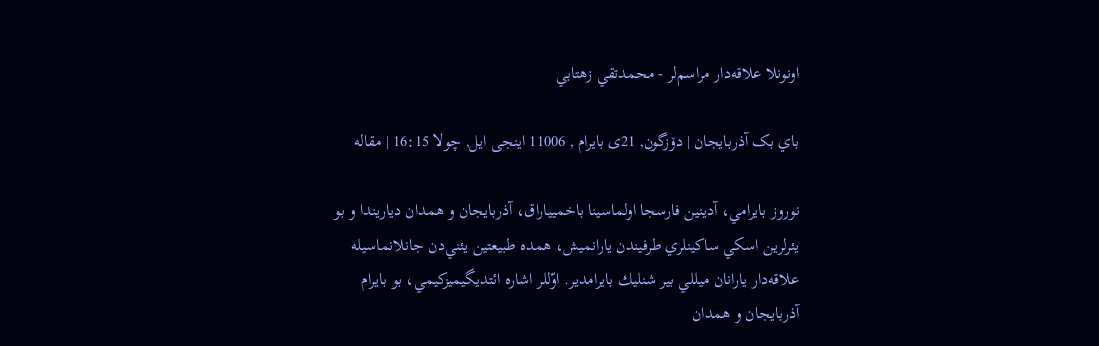اونونلا علاقه‌دار مراسم‌لر - محمدتقي زهتابي

باي بک آذربايجان | دۆزگون, 21ی بایرام , 11006 اینجی ایل, چولا 16:15 | مقاله

نوروز بايرامي، آدينين فارسجا اولماسينا باخميياراق، آذربايجان ‌و همدان دياريندا و بو يئرلرين اسكي ساكينلري طرفيندن يارانميش، همده طبيعتين يئني‌دن جانلانماسيله علاقه‌دار يارانان ميللي بير شنليك بايرامدير. اوّللر اشاره ائتديگيميزكيمي، بو بايرام آذربايجان و همدان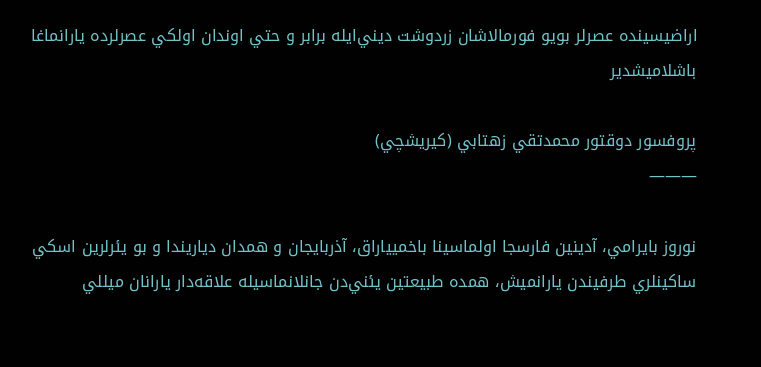اراضيسينده عصرلر بويو فورمالاشان زردوشت ديني‌ايله برابر و حتي اوندان اولكي عصرلرده يارانماغا باشلاميشدير

پروفسور دوقتور محمدتقي زهتابي (كيريشچي)
———

نوروز بايرامي، آدينين فارسجا اولماسينا باخميياراق، آذربايجان ‌و همدان دياريندا و بو يئرلرين اسكي ساكينلري طرفيندن يارانميش، همده طبيعتين يئني‌دن جانلانماسيله علاقه‌دار يارانان ميللي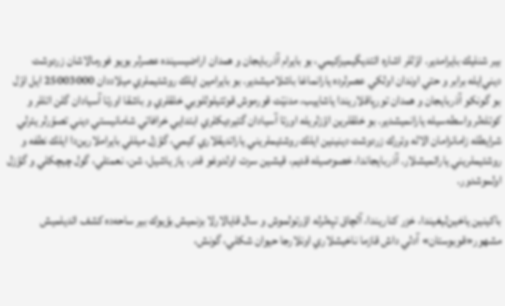بير شنليك بايرامدير. اوّللر اشاره ائتديگيميزكيمي، بو بايرام آذربايجان و همدان اراضيسينده عصرلر بويو فورمالاشان زردوشت ديني‌ايله برابر و حتي اوندان اولكي عصرلرده يارانماغا باشلاميشدير. بو بايرامين ايلك روشئيملري ميلاددان 25003000 ايل اوّل بو گونكو آذربايجان و همدان تورپاقلاريندا ياشاييب، مدنيّت قورموش قوتتيلوللوبي خلقلري و باشقا اورتا آسيادان گلن ائللر و كوتله‌لر واسطه‌سيله يارانميشدير. بو خلقلرين اؤزلريله اورتا آسيادان گتيرديكلري ابتدايي خرافاتي شامانيستي ديني تصوّرلر يئرلي شرايطله زامانزامان الاله وئررك زردوشت دينينين ايلك روشئيملريني ياراتديقلاري كيمي، گؤزل ميللي بايراملارين‌دا ايلك نطفه و روشئيملريني ياراتميشلار. آذربايجاندا، خصوصيله قديم، قيشين سرت اولدوغو قدر، ياز ياشيل، شن، نعمتلي، گول چيچكلي و گؤزل اولموشدور.

باكينين ياخين‌ليغيندا، خزر كناريندا، آلچاق تپه‌لرله اؤرتولموش و سال قايالارلا بزنميش بؤيوك بير ساحه‌ده كشف ائديلميش مشهور«قوبوستان» آدلي داش قازما ناخيشلاري اونلارجا حيوان شكلي، گونش،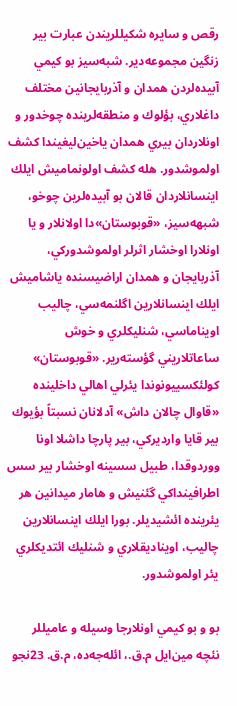رقص و سايره شكيللريندن عبارت بير زنگين مجموعه‌دير. شبه‌سيز بو كيمي آبيده‌لردن همدان و آذربايجانين مختلف داغلاري، بؤلوك و منطقه‌لرينده چوخدور و اونلاردان بيري همدان ياخين‌ليغيندا كشف اولموشدور. هله كشف اولونماميش ايلك اينسانلاردان قالان بو آبيده‌لرين چوخو، شبهه‌سيز، «قوبوستان»دا اولانلار و يا اونلارا اوخشار اثرلر اولموشدوركي، آذربايجان و همدان اراضيسنده ياشاميش ايلك اينسانلارين اگلنمه‌سي، چاليب اويناماسي، شنليكلري و خوش ساعاتلاريني گؤسته‌رير. «قوبوستان» كولئكسييونوندا يئرلي اهالي داخلينده «قاوال چالان داش» آدلانان نسبتاً بؤيوك بير قايا وارديركي، بير پارچا داشلا اونا ووردوقدا، طبيل سسينه اوخشار بير سس اطرافينداكي گئنيش و هامار ميدانين هر يئرينده ائشيديلر. بورا ايلك اينسانلارين چاليب، اويناديقلاري و شنليك ائتديكلري يئر اولموشدور.

بو و بو كيمي اونلارجا وسيله و عاميللر نئچه مين‌ايل م.ق.، ائله‌جه‌ده، م.ق. 23نجو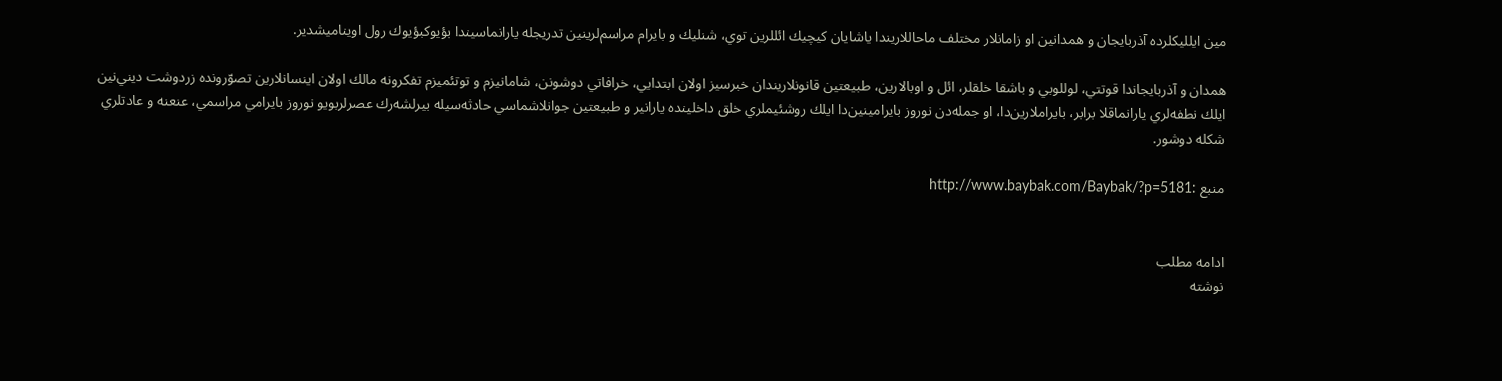مين ايلليكلرده آذربايجان و همدانين او زامانلار مختلف ماحاللاريندا ياشايان كيچيك ائللرين توي، شنليك و بايرام مراسم‌لرينين تدريجله يارانماسيندا بؤيوكبؤيوك رول اويناميشدير.

همدان و آذربايجاندا قوتتي، لوللوبي و باشقا خلقلر، ائل و اوبالارين، طبيعتين قانونلاريندان خبرسيز اولان ابتدايي، خرافاتي دوشونن، شامانيزم و توتئميزم تفكرونه مالك اولان اينسانلارين تصوّرونده زردوشت ديني‌نين ايلك نطفه‌لري يارانماقلا برابر، بايراملارين‌دا، او جمله‌دن نوروز بايرامينين‌دا ايلك روشئيملري خلق داخلينده يارانير و طبيعتين جوانلاشماسي حادثه‌سيله بيرلشه‌رك عصرلربويو نوروز بايرامي مراسمي، عنعنه و عادتلري شكله دوشور.

منبع :http://www.baybak.com/Baybak/?p=5181


ادامه مطلب
نوشته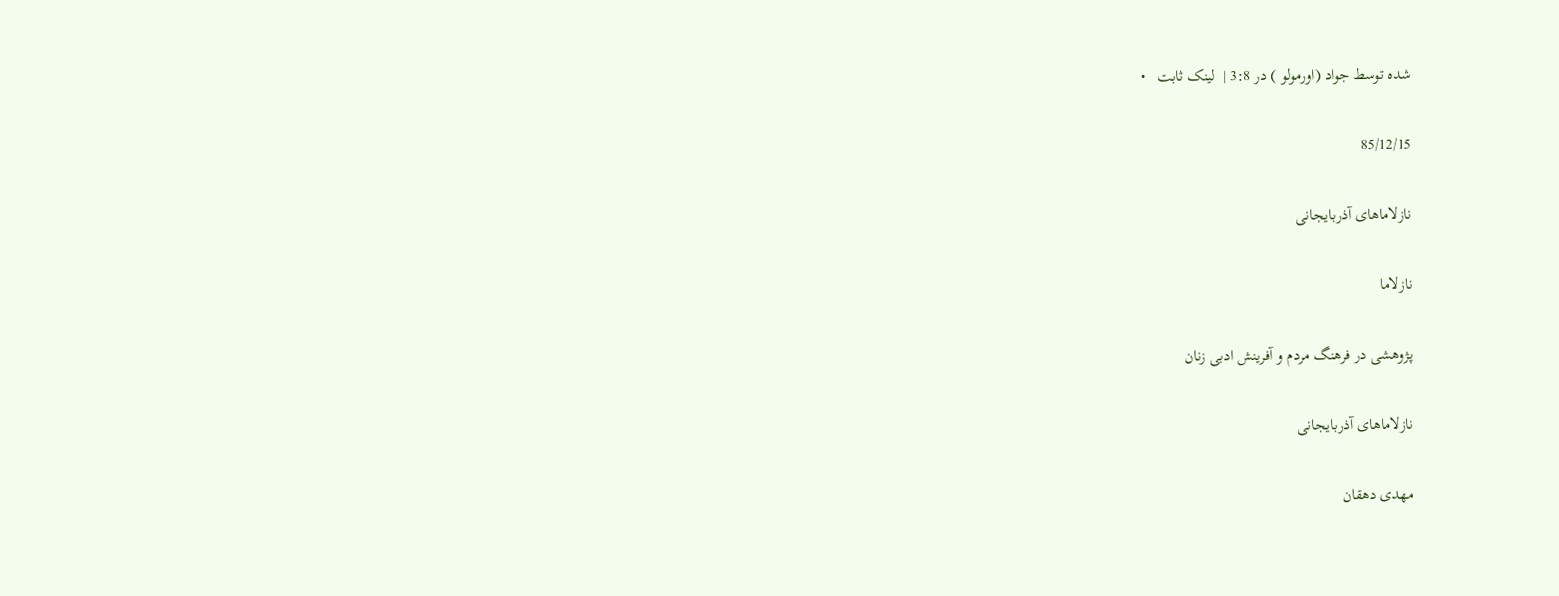شده توسط جواد (اورمولو ) در 3:8 |  لینک ثابت   •

85/12/15

نازلاماهای آذربایجانی

نازلاما

پژوهشی در فرهنگ مردم و آفرینش ادبی زنان

نازلاماهای آذربایجانی

مهدی دهقان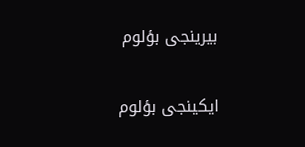بیرینجی بؤلوم

ایکینجی بؤلوم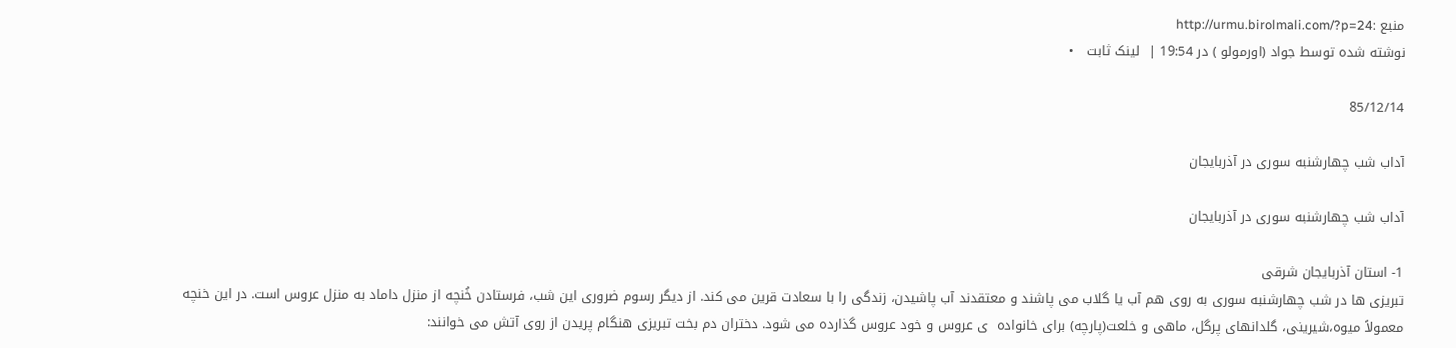منبع :http://urmu.birolmali.com/?p=24
نوشته شده توسط جواد (اورمولو ) در 19:54 |  لینک ثابت   •

85/12/14

آداب شب چهارشنبه سوری در آذربایجان

آداب شب چهارشنبه سوری در آذربایجان

1- استان آذربایجان شرقی
تبریزی ها در شب چهارشنبه سوری به روی هم آب یا گلاب می پاشند و معتقدند آب پاشیدن، زندگی را با سعادت قرین می کند. از دیگر رسوم ضروری این شب، فرستادن خُنچه از منزل داماد به منزل عروس است. در این خنچه معمولاً میوه،شیرینی، گلدانهای پرگل، ماهی و خلعت(پارچه) برای خانواده  ی عروس و خود عروس گذارده می شود. دختران دم بخت تبریزی هنگام پریدن از روی آتش می خوانند: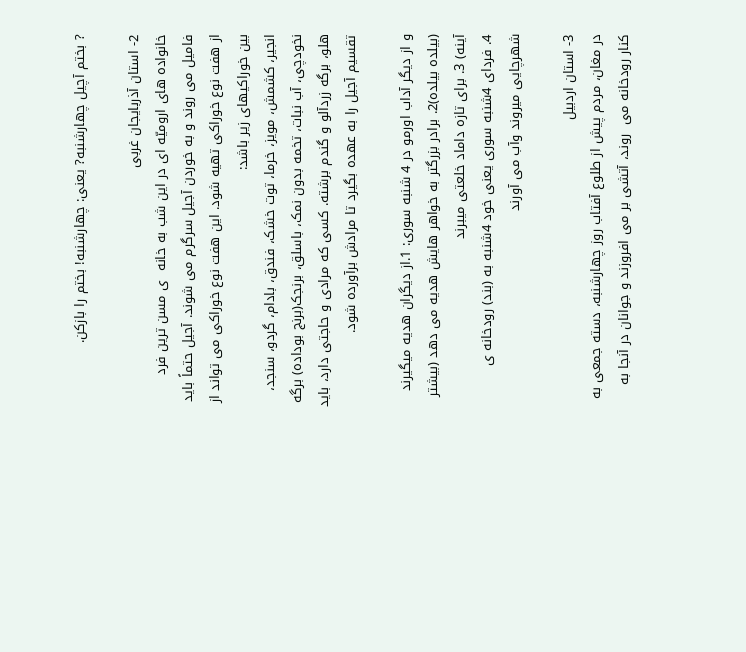? بختم آچیل چهارشنبه? یعنی: چهارشنبه! بختم را بازکن.

2- استان آذربایجان غربی
خانواده های ارومیّه ای در این شب به خانه  ی مسن ترین فرد فامیل می روند و به خوردن آجیل سرگرم می شوند. آجیل حتماً باید از هفت نوع خوراکی تهیه شود. این هفت نوع خوراکی می تواند از بین خوراکیهای زیر باشد:
انجیر، کشمش، مویز، خرما، توت خشک، فندق، بادام، گردو، سنجد، نخودچی، آب نبات، تخمه بدون نمک، باسلق، برنجک(برنج بوداده) برگه هلو، برگه زردآلو و گندم برشته. کسی که مرادی و حاجتی دارد، باید تقسیم آجیل را به عهده بگیرد تا مرادش برآورده شود.

و از دیگر آداب اورمو در 4 شنبه سوری: 1.از دیگران هدیه میگیرند (بیلده بیلده)2. برادر بزرگتر به خواهر هایش هدیه می دهد (بیشتر آینه) 3. برای تازه داماد خلعتی میبرند
4. فردای 4شنبه سوری یعنی خود 4شنبه به (بند) رودخانه ی شهرچایی میروند وآب می آورند

3- استان اردبیل
در مغان، مردم پیش از طلوع آفتاب روز چهارشنبه، دسته جمعی به کنار رودخانه می  روند، آتشی بر می افروزند و جوانان در آنجا به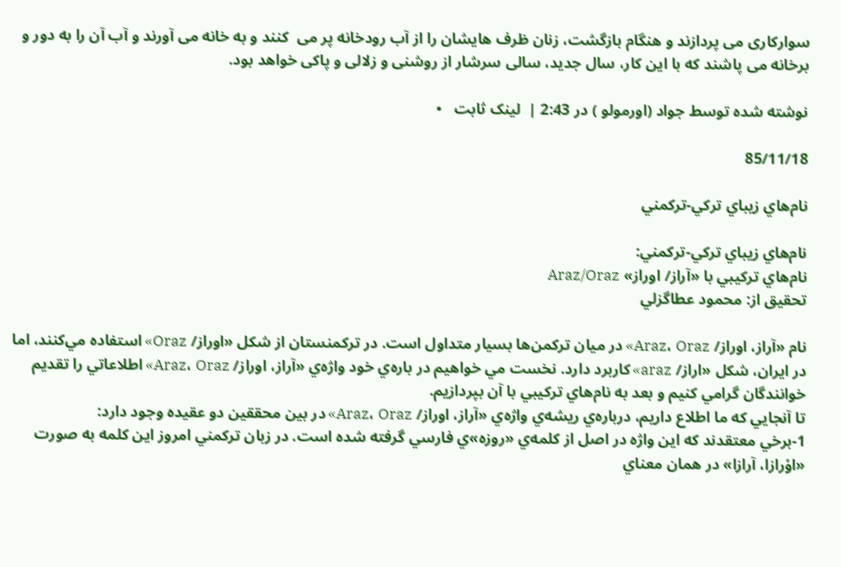سوارکاری می پردازند و هنگام بازگشت، زنان ظرف هایشان را از آب رودخانه پر می  کنند و به خانه می آورند و آب آن را به دور و برخانه می پاشند که با این کار، سال جدید، سالی سرشار از روشنی و زلالی و پاکی خواهد بود.

نوشته شده توسط جواد (اورمولو ) در 2:43 |  لینک ثابت   •

85/11/18

نام‌هاي زيباي تركي-تركمني

نام‌هاي زيباي تركي-تركمني:
نام‌هاي تركيبي با «آراز/ اوراز» Araz/Oraz
تحقيق از: محمود عطاگزلي

نام «آراز، اوراز/ Araz، Oraz» در ميان تركمن‌ها بسيار متداول است. در تركمنستان از شكل «اوراز/ Oraz» استفاده مي‌كنند، اما در ايران، شكل «اراز/ araz» كاربرد دارد. نخست مي خواهيم در باره‌ي خود واژه‌ي «آراز، اوراز/ Araz، Oraz» اطلاعاتي را تقديم خوانندگان گرامي كنيم و بعد به نام‌هاي تركيبي با آن بپردازيم.
تا آنجايي كه ما اطلاع داريم، درباره‌ي ريشه‌ي واژه‌ي «آراز، اوراز/ Araz، Oraz» در بين محققين دو عقيده وجود دارد:
1-برخي معتقدند كه اين واژه در اصل از كلمه‌ي «روزه»ي فارسي گرفته شده است. در زبان تركمني امروز اين كلمه به صورت «اوْرازا، آرازا» در همان معناي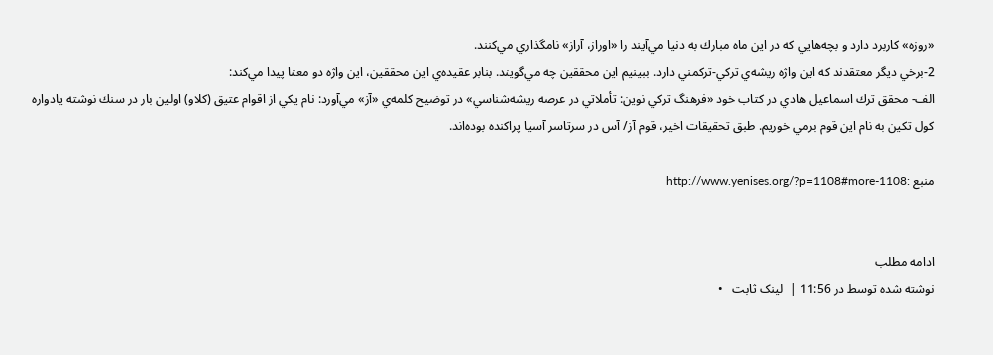«روزه» كاربرد دارد و بچه‌هايي كه در اين ماه مبارك به دنيا مي‌آيند را «اوراز، آراز» نامگذاري مي‌كنند.
2-برخي ديگر معتقدند كه اين واژه ريشه‌ي تركي-تركمني دارد. ببينيم اين محققين چه مي‌گويند. بنابر عقيده‌ي اين محققين، اين واژه دو معنا پيدا مي‌كند:
الف- محقق ترك اسماعيل هادي در كتاب خود «فرهنگ تركي نوين: تأملاتي در عرصه ريشه‌شناسي» در توضيح كلمه‌ي «آز» مي‌آورد: نام يكي از اقوام عتيق (كلاو) اولين بار در سنك نوشته يادواره كول تكين به نام اين قوم برمي خوريم. طبق تحقيقات اخير، قوم آز/ آس در سرتاسر آسيا پراكنده بوده‌اند.

منبع :http://www.yenises.org/?p=1108#more-1108


ادامه مطلب
نوشته شده توسط در 11:56 |  لینک ثابت   •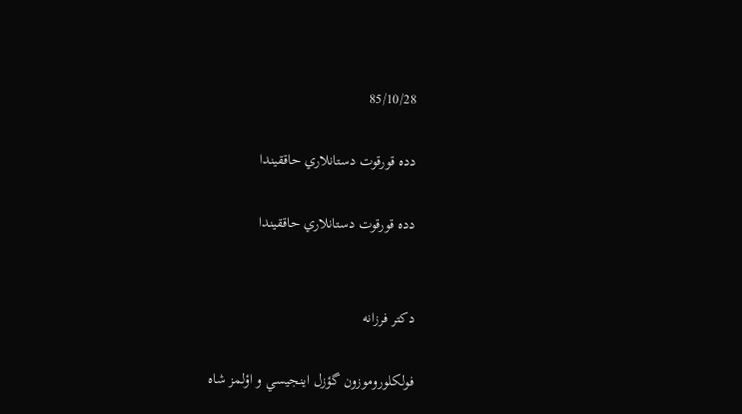85/10/28

دده قورقوت دستانلاري حاققيندا

دده قورقوت دستانلاري حاققيندا


دكتر فرزانه

فولكلوروموزون گؤزل اينجيسي و اؤلمز شاه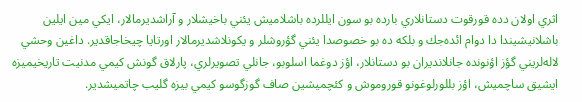اثري اولان دده قورقوت دستانلاري بارده بو سون ايللرده باشلاميش يئني باخيشلار و آراشديرمالار، ‌ايكي مين ايلين باشلانيشيندا دا دوام ائده‌جك و بلكه ده بو خصوصدا يئني گؤروشلر و يكونلاشديرمالار اورتايا چيخاجاقدير. داغين وحشي لاله‌لريني گؤز اؤنونده جانلانديران بو دستانلار،‌ اؤز دوغما اسلوبو، جانلي تصويرلري، پارلاق گونش كيمي مدنيت تاريخيميزه‌ ايشيق ساچميش، ‌اؤز بللورلوغونو قوروموش و كئچميشين صاف گوزگوسو كيمي بيزه گليب چاتميشدير.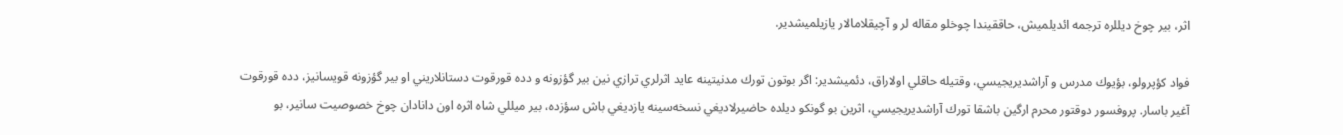اثر، بير چوخ ديللره ترجمه ائديلميش، حاققيندا چوخلو مقاله لر و آچيقلامالار يازيلميشدير.

فواد كؤپرولو، بؤيوك مدرس و آراشديريجيسي، وقتيله حاقلي اولاراق، دئميشدير: اگر بوتون تورك مدنيتينه عايد اثرلري ترازي نين بير گؤزونه و دده قورقوت دستانلاريني او بير گؤزونه قويسانيز، دده قورقوت آغير باسار. پروفسور دوقتور محرم ارگين باشقا تورك آراشديريجيسي، اثرين بو گونكو ديلده حاضيرلاديغي نسخه‌سينه يازديغي باش سؤزده، بير ميللي شاه اثره اون دانادان چوخ خصوصيت سانير، بو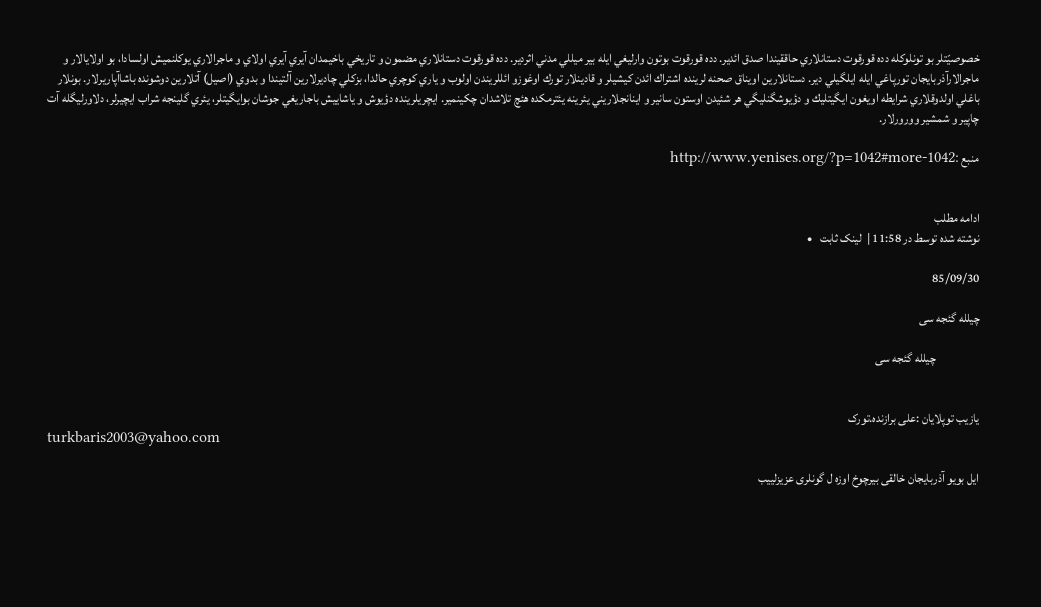خصوصيّتلر بو تونلوكله دده قورقوت دستانلاري حاققيندا صدق ائدير. دده قورقوت بوتون وارليغي ايله بير ميللي مدني اثردير. دده قورقوت دستانلاري مضمون و تاريخي باخيمدان آيري آيري اولاي و ماجرالاري يوكلنميش اولسادا، بو اولايالار و ماجرالارآذربايجان تورپاغي ايله ايلگيلي دير. دستانلارين اويناق صحنه لرينده اشتراك ائدن كيشيلر و قادينلار تورك اوغوزو ائللريندن اولوب و ياري كوچري حالدا، بزكلي چاديرلارين آلتيندا و بدوي (اصيل) آتلارين دوشونده باشاآپاريرلار. بونلار باغلي اولدوقلاري شرايطه اويغون ايگيتليك و دؤيوشگنليگي هر شئيدن اوستون سانير و اينانجلاريني يئرينه يئترمكده هئچ تلاشدان چكينمير. ايچريلرينده دؤيوش و ياشاييش باجاريغي جوشان بوايگيتلر، يئري گلينجه شراب ايچيرلر، دلاورليگله آت چاپير و شمشير وورورلار.

منبع :http://www.yenises.org/?p=1042#more-1042


ادامه مطلب
نوشته شده توسط در 11:58 |  لینک ثابت   •

85/09/30

چیلله گئجه سی

                  چیلله گئجه سی


یازیب توپلایان :علی برازنده.تورک
turkbaris2003@yahoo.com

ایل بویو آذربایجان خالقی بیرچوخ اوزه ل گونلری عزیزلییب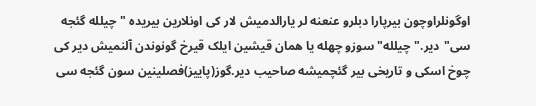اوگونلراوچون بیرپارا دبلرو عنعنه لر یارالدمیش لار کی اونلارین بیریده "چیلله گئجه سی"دیر."چیلله"سوزو چهله یا همان قیشین ایلک قیرخ گونوندن آلنمیش دیر کی چوخ اسکی و تاریخی بیر گئچمیشه صاحیب دیر.گوز(پاییز)فصلینین سون گئجه سی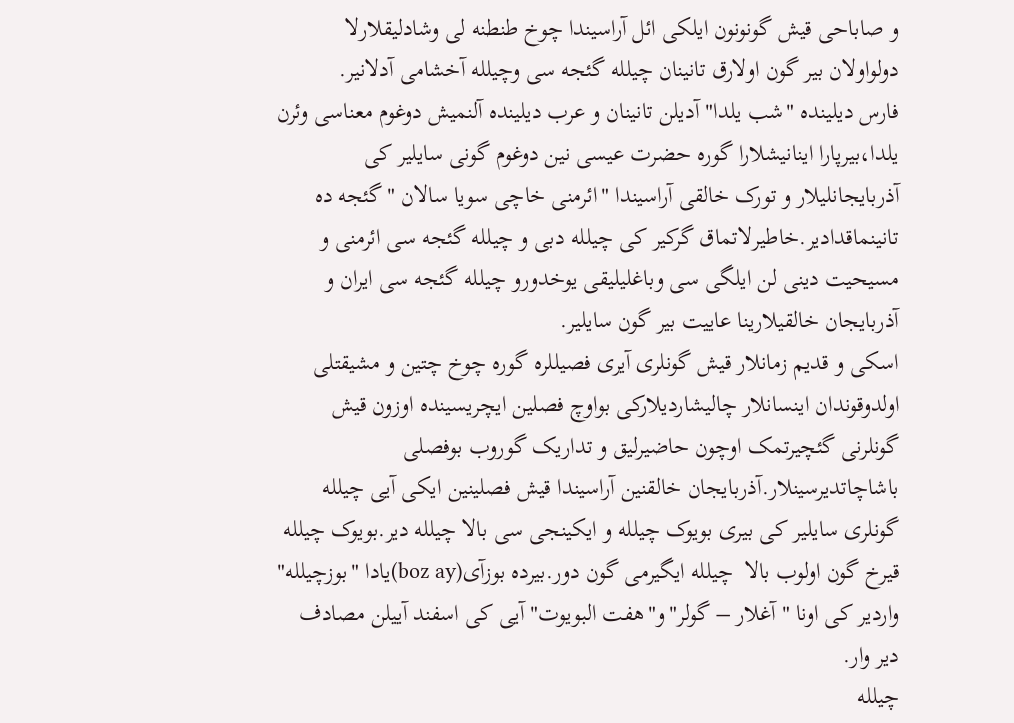و صاباحی قیش گونونون ایلکی ائل آراسیندا چوخ طنطنه لی وشادلیقلارلا دولواولان بیر گون اولارق تانینان چیلله گئجه سی وچیلله آخشامی آدلانیر.
فارس دیلینده "شب یلدا"آدیلن تانینان و عرب دیلینده آلنمیش دوغوم معناسی وئرن یلدا،بیرپارا اینانیشلارا گوره حضرت عیسی نین دوغوم گونی سایلیر کی آذربایجانلیلار و تورک خالقی آراسیندا "ائرمنی خاچی سویا سالان "گئجه ده تانینماقدادیر.خاطیرلاتماق گرکیر کی چیلله دبی و چیلله گئجه سی ائرمنی و مسیحیت دینی لن ایلگی سی وباغلیلیقی یوخدورو چیلله گئجه سی ایران و آذربایجان خالقیلارینا عاییت بیر گون سایلیر.
اسکی و قدیم زمانلار قیش گونلری آیری فصیللره گوره چوخ چتین و مشیقتلی اولدوقوندان اینسانلار چالیشاردیلارکی بواوچ فصلین ایچریسینده اوزون قیش گونلرنی گئچیرتمک اوچون حاضیرلیق و تداریک گوروب بوفصلی باشاچاتدیرسینلار.آذربایجان خالقنین آراسیندا قیش فصلینین ایکی آیی چیلله گونلری سایلیر کی بیری بویوک چیلله و ایکینجی سی بالا چیلله دیر.بویوک چیلله قیرخ گون اولوب بالا  چیلله ایگیرمی گون دور.بیرده بوزآی(boz ay)یادا "بوزچیلله" واردیر کی اونا "آغلار – گولر"و"هفت البویوت" آیی کی اسفند آییلن مصادف دیر وار.
چیلله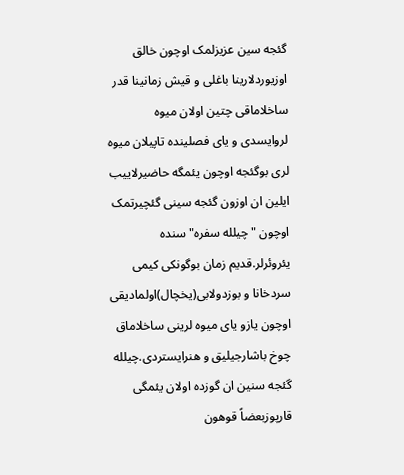گئجه سین عزیزلمک اوچون خالق اوزیوردلارینا باغلی و قیش زمانینا قدر ساخلاماقی چتین اولان میوه لروایسدی و یای فصلینده تاپیلان میوه لری بوگئجه اوچون یئمگه حاضیرلاییب ایلین ان اوزون گئجه سینی گئچیرتمک اوچون "چیلله سفره" سنده یئروئرلر.قدیم زمان بوگونکی کیمی سردخانا و بوزدولابی(یخچال)اولمادیقی اوچون یازو یای میوه لرینی ساخلاماق چوخ باشارجیلیق و هنرایستردی.چیلله گئجه سنین ان گوزده اولان یئمگی قارپوزبعضاً قوهون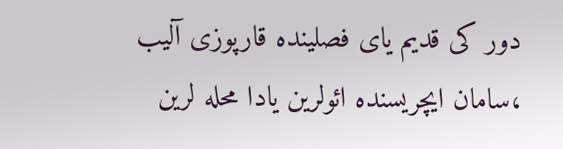دور کی قدیم یای فصلینده قارپوزی آلیب ،سامان ایچریسنده ائولرین یادا محله لرین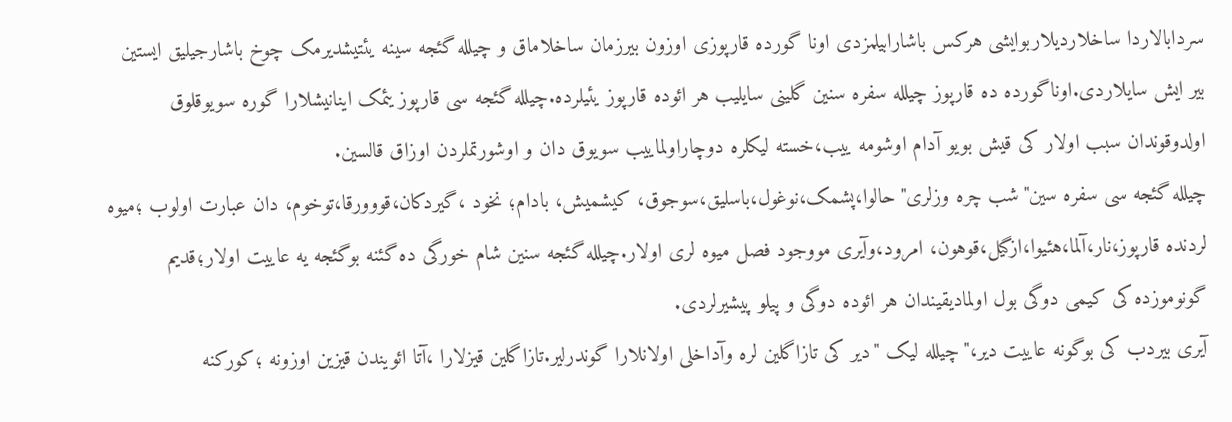سردابالاردا ساخلاردیلاربوایشی هرکس باشارابیلمزدی اونا گورده قارپوزی اوزون بیرزمان ساخلاماق و چیلله گئجه سینه یئتیشدیرمک چوخ باشارجیلیق ایستین بیر ایش سایلاردی.اوناگورده ده قارپوز چیلله سفره سنین گلینی سایلیب هر ائوده قارپوز یئیلرده.چیلله گئجه سی قارپوز یئمک اینانیشلارا گوره سویوقلوق اولدوقوندان سبب اولار کی قیش بویو آدام اوشومه ییب،خسته لیکلره دوچاراولماییب سویوق دان و اوشورتملردن اوزاق قالسین.
چیلله گئجه سی سفره سین"شب چره وزلری"حالوا،پشمک،نوغول،باسلیق،سوجوق، کیشمیش، بادام؛ نخود ،گیردکان،قووورقا،توخوم، دان عبارت اولوب ؛میوه لردنده قارپوز،نار،آلما،هئیوا،ازگیل،قوهون، امرود،وآیری مووجود فصل میوه لری اولار.چیلله گئجه سنین شام خورگی ده گئنه بوگئجه یه عاییت اولار؛قدیم گونوموزده کی کیمی دوگی بول اولمادیقیندان هر ائوده دوگی و پیلو پیشیرلردی.
آیری بیردب کی بوگونه عاییت دیر،"چیلله لیک "دیر کی تازاگلین لره وآداخلی اولانلارا گوندرلیر.تازاگلین قیزلارا ،آتا ائویندن قیزین اوزونه ؛کورکنه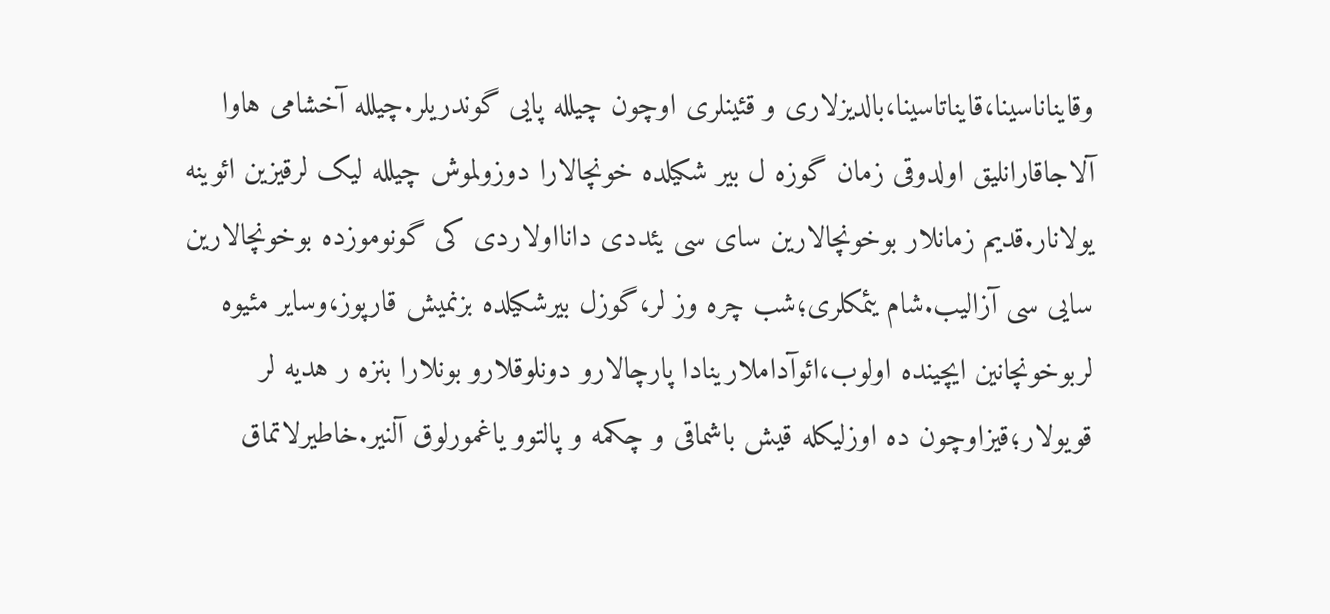وقایناناسینا،قایناتاسینا،بالدیزلاری و قئینلری اوچون چیلله پایی گوندریلر.چیلله آخشامی هاوا آلاجاقارانلیق اولدوقی زمان گوزه ل بیر شکیلده خونچالارا دوزولموش چیلله لیک لرقیزین ائوینه یولانار.قدیم زمانلار بوخونچالارین سای سی یئددی دانااولاردی کی گونوموزده بوخونچالارین سایی سی آزالیب.شام یئمکلری؛شب چره وز لر،گوزل بیرشکیلده بزنمیش قارپوز،وسایر مئیوه لربوخونچانین ایچینده اولوب،ائوآداملارینادا پارچالارو دونلوقلارو بونلارا بنزه ر هدیه لر قویولار؛قیزاوچون ده اوزلیکله قیش باشماقی و چکمه و پالتوو یاغمورلوق آلنیر.خاطیرلاتماق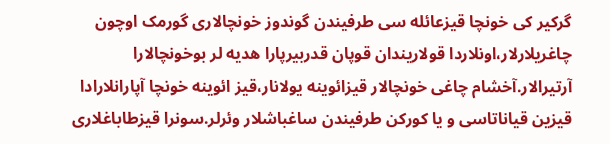گرکیر کی خونچا قیزعائله سی طرفیندن گوندوز خونچالاری گورمک اوچون چاغریلارلار،اونلاردا قولاریندان قوپان قدربیرپارا هدیه لر بوخونچالارا آرتیرالار.آخشام چاغی خونچالار قیزائوینه یولانار،قیز ائوینه خونچا آپارانلارادا قیزین قیاناتاسی و یا کورکن طرفیندن ساغباشلار وئرلر.سونرا قیزطاباغلاری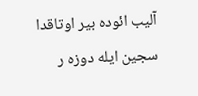آلیب ائوده بیر اوتاقدا سجین ایله دوزه ر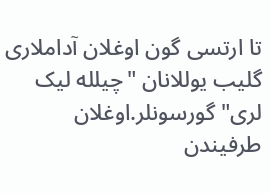تا ارتسی گون اوغلان آداملاری گلیب یوللانان "چیلله لیک لری"گورسونلر.اوغلان طرفیندن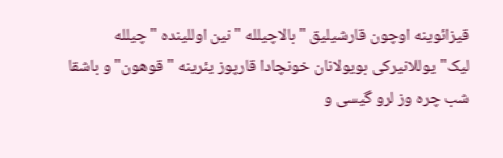قیزائوینه اوچون قارشیلیق "بالاچیلله "نین اوللینده "چیلله لیک"یوللانیرکی بویولانان خونچادا قارپوز یئرینه "قوهون" و باشقا شب چره وز لرو گیسی و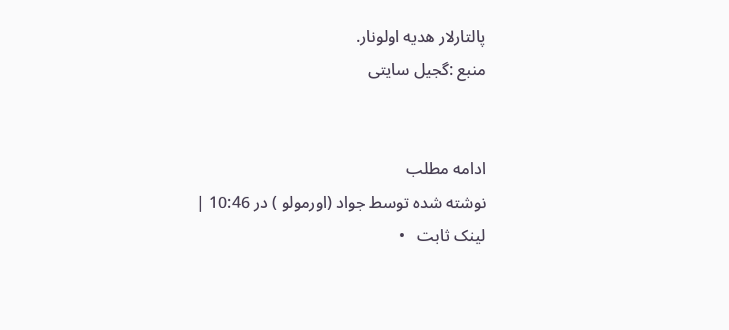پالتارلار هدیه اولونار.
منبع :گجیل سایتی


ادامه مطلب
نوشته شده توسط جواد (اورمولو ) در 10:46 |  لینک ثابت   •